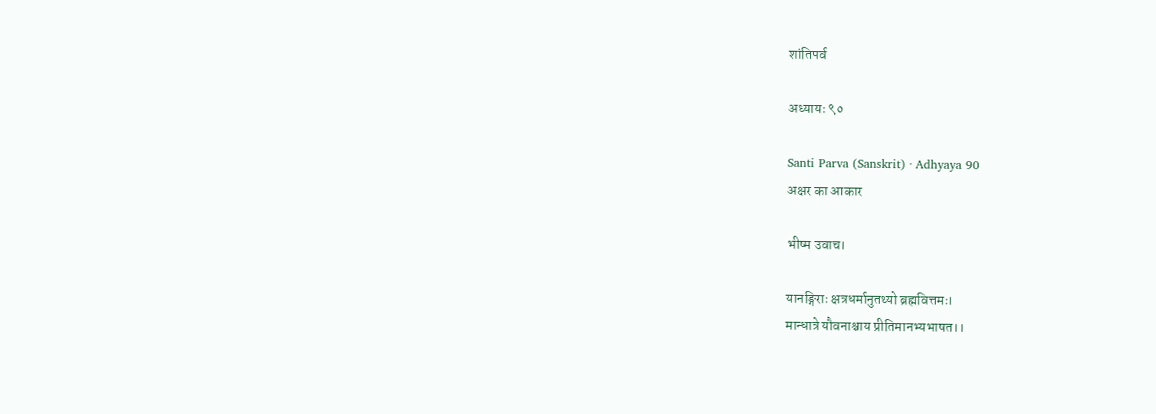शांतिपर्व

अध्यायः ९०

Santi Parva (Sanskrit) · Adhyaya 90
अक्षर का आकार

भीष्म उवाच।

यानङ्गिराः क्षत्रधर्मानुतथ्यो ब्रह्मवित्तमः।
मान्धात्रे यौवनाश्चाय प्रीतिमानभ्यभाषत।।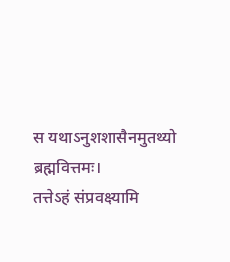स यथाऽनुशशासैनमुतथ्यो ब्रह्मवित्तमः।
तत्तेऽहं संप्रवक्ष्यामि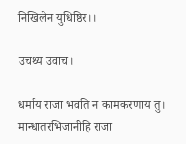निखिलेन युधिष्ठिर।।

उचथ्य उवाच।

धर्माय राजा भवति न कामकरणाय तु।
मान्धातरभिजानीहि राजा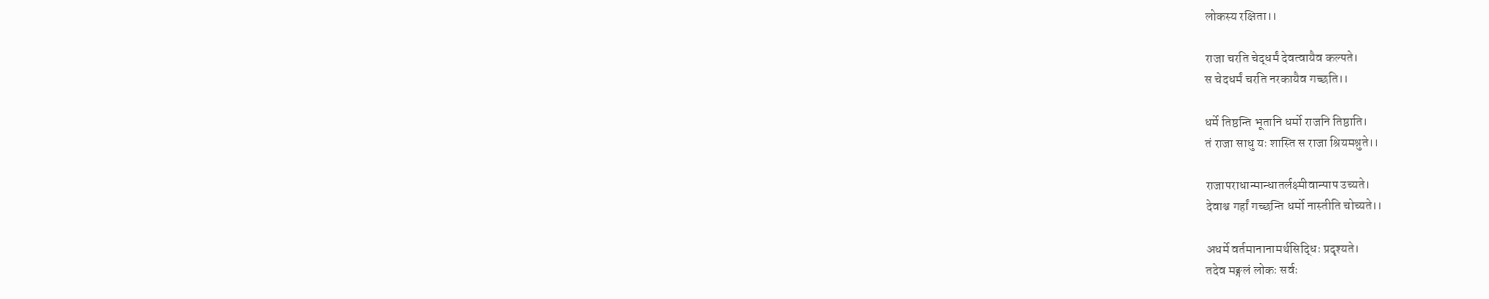लोकस्य रक्षिता।।

राजा चरति चेद्धर्मं देवत्वायैव कल्पते।
स चेदधर्मं चरति नरकायैव गच्छति।।

धर्मे तिष्ठन्ति भूतानि धर्मो राजनि तिष्ठाति।
तं राजा साधु यः शास्ति स राजा श्रियमश्नुते।।

राजापराधान्मान्धातर्लक्ष्मीवान्पाप उच्यते।
देवाश्च गर्हां गच्छन्ति धर्मो नास्तीति चोच्यते।।

अधर्मे वर्तमानानामर्थसिद्धिः प्रदृश्यते।
तदेव मङ्गलं लोकः सर्वः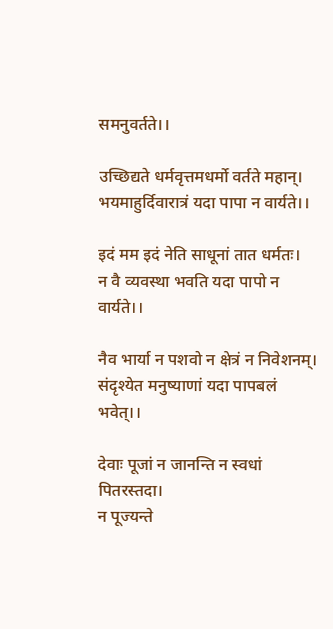समनुवर्तते।।

उच्छिद्यते धर्मवृत्तमधर्मो वर्तते महान्।
भयमाहुर्दिवारात्रं यदा पापा न वार्यते।।

इदं मम इदं नेति साधूनां तात धर्मतः।
न वै व्यवस्था भवति यदा पापो न वार्यते।।

नैव भार्या न पशवो न क्षेत्रं न निवेशनम्।
संदृश्येत मनुष्याणां यदा पापबलं भवेत्।।

देवाः पूजां न जानन्ति न स्वधां पितरस्तदा।
न पूज्यन्ते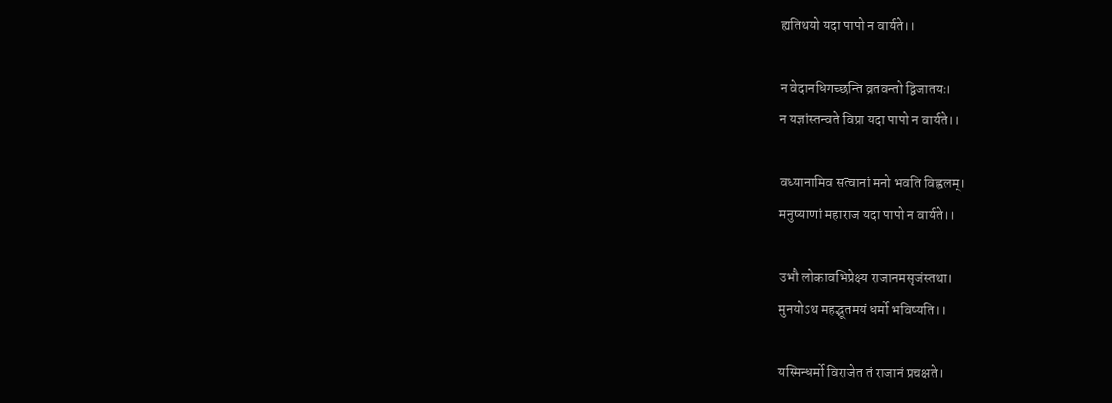ह्यतिथयो यदा पापो न वार्यते।।

न वेदानधिगच्छन्ति व्रतवन्तो द्विजातयः।
न यज्ञांस्तन्वते विप्रा यदा पापो न वार्यते।।

वध्यानामिव सत्वानां मनो भवति विह्वलम्।
मनुष्याणां महाराज यदा पापो न वार्यते।।

उभौ लोकावभिप्रेक्ष्य राजानमसृजंस्तथा।
मुनयोऽथ महद्भूतमयं धर्मो भविष्यति।।

यस्मिन्धर्मो विराजेत तं राजानं प्रचक्षते।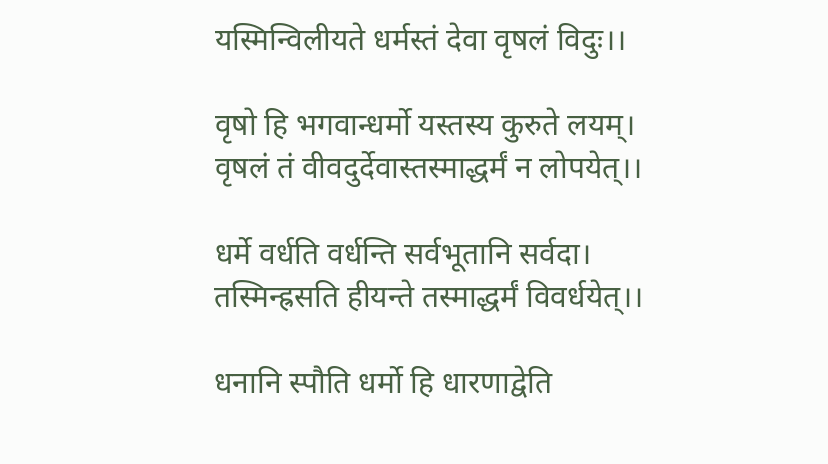यस्मिन्विलीयते धर्मस्तं देवा वृषलं विदुः।।

वृषो हि भगवान्धर्मो यस्तस्य कुरुते लयम्।
वृषलं तं वीवदुर्देवास्तस्माद्धर्मं न लोपयेत्।।

धर्मे वर्धति वर्धन्ति सर्वभूतानि सर्वदा।
तस्मिन्ह्रसति हीयन्ते तस्माद्धर्मं विवर्धयेत्।।

धनानि स्पौति धर्मो हि धारणाद्वेति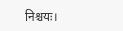निश्चयः।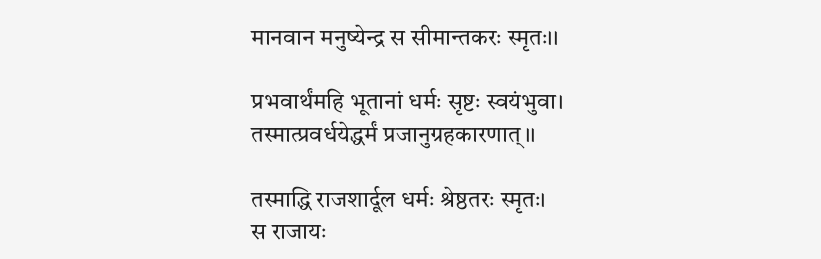मानवान मनुष्येन्द्र स सीमान्तकरः स्मृतः।।

प्रभवार्थंमहि भूतानां धर्मः सृष्टः स्वयंभुवा।
तस्मात्प्रवर्धयेद्धर्मं प्रजानुग्रहकारणात्।।

तस्माद्धि राजशार्दूल धर्मः श्रेष्ठतरः स्मृतः।
स राजायः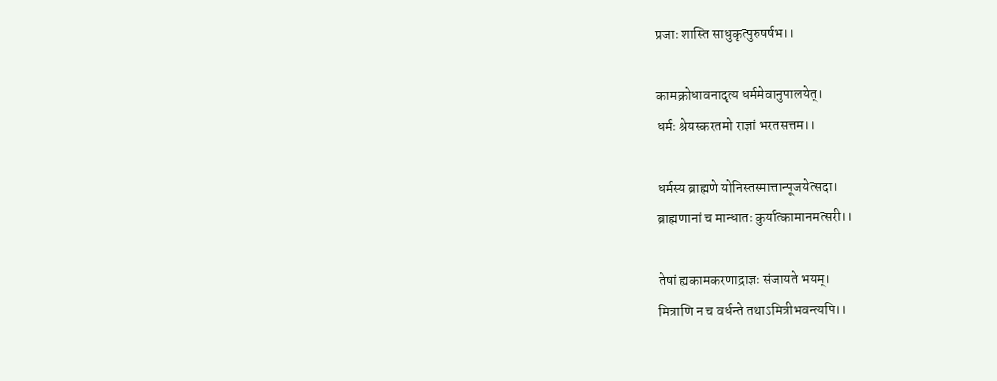प्रजाः शास्ति साधुकृत्पुरुषर्षभ।।

कामक्रोधावनादृत्य धर्ममेवानुपालयेत्।
धर्मः श्रेयस्करतमो राज्ञां भरतसत्तम।।

धर्मस्य ब्राह्मणे योनिस्तस्मात्तान्पूजयेत्सदा।
ब्राह्मणानां च मान्धातः कुर्यात्कामानमत्सरी।।

तेषां ह्यकामकरणाद्राज्ञः संजायते भयम्।
मित्राणि न च वर्धन्ते तथाऽमित्रीभवन्त्यपि।।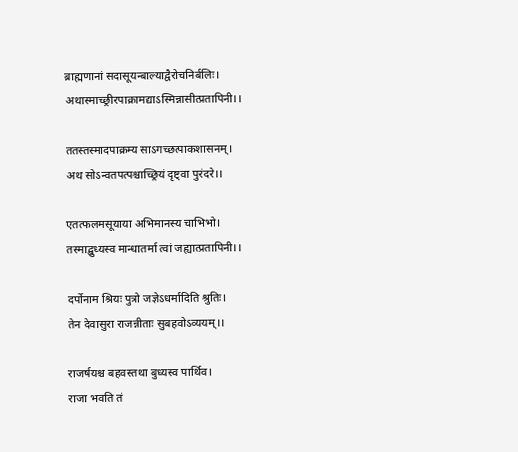ब्राह्मणानां सदासूयन्बाल्याद्वैरोचनिर्बलिः।
अथास्माच्छ्रीरपाक्रामद्याऽस्मिन्नासीत्प्रतापिनी।।

ततस्तस्मादपाक्रम्य साऽगच्छत्पाकशासनम्।
अथ सोऽन्वतपत्पश्चाच्छ्रियं दृष्ट्वा पुरंदरे।।

एतत्फलमसूयाया अभिमानस्य चाभिभो।
तस्माद्बुध्यस्व मान्धातर्मा त्वां जह्यात्प्रतापिनी।।

दर्पोनाम श्रियः पुत्रो जज्ञेऽधर्मादिति श्रुतिः।
तेन देवासुरा राजन्नीताः सुबहवोऽव्ययम्।।

राजर्षयश्च बहवस्तथा बुध्यस्व पार्थिव।
राजा भवति तं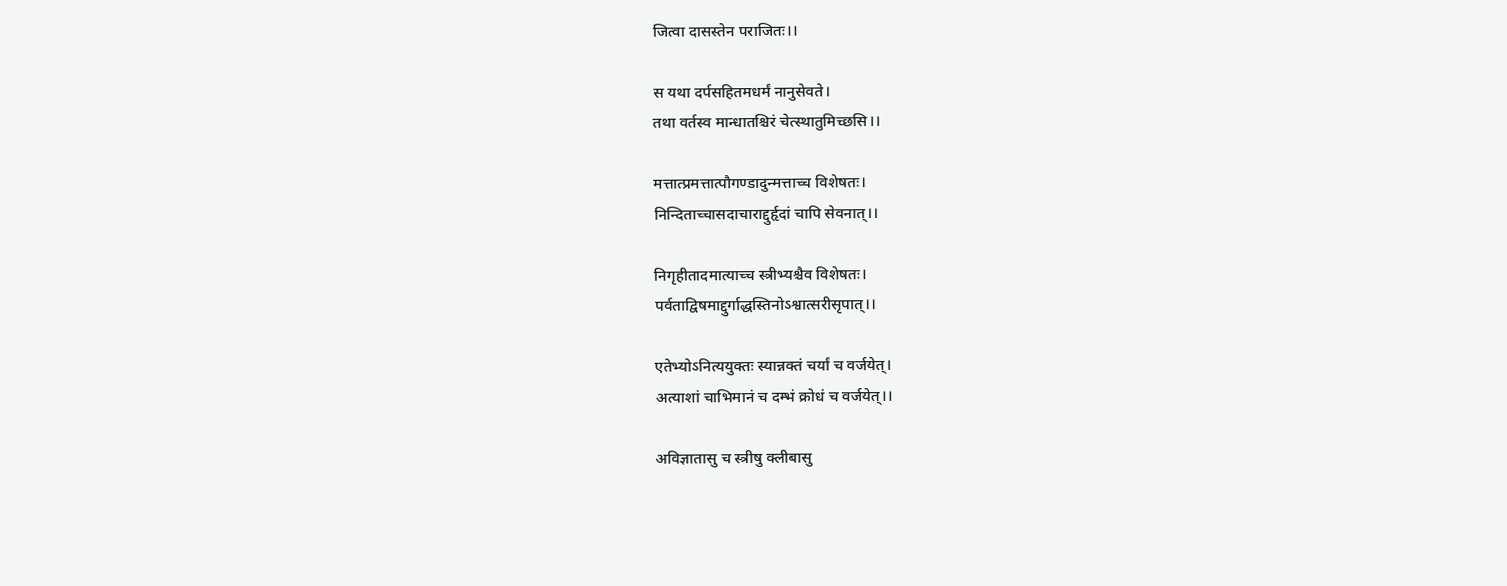जित्वा दासस्तेन पराजितः।।

स यथा दर्पसहितमधर्मं नानुसेवते।
तथा वर्तस्व मान्धातश्चिरं चेत्स्थातुमिच्छसि।।

मत्तात्प्रमत्तात्पौगण्डादुन्मत्ताच्च विशेषतः।
निन्दिताच्चासदाचाराद्दुर्हृदां चापि सेवनात्।।

निगृहीतादमात्याच्च स्त्रीभ्यश्चैव विशेषतः।
पर्वताद्विषमाद्दुर्गाद्धस्तिनोऽश्वात्सरीसृपात्।।

एतेभ्योऽनित्ययुक्तः स्यान्नक्तं चर्यां च वर्जयेत्।
अत्याशां चाभिमानं च दम्भं क्रोधं च वर्जयेत्।।

अविज्ञातासु च स्त्रीषु क्लीबासु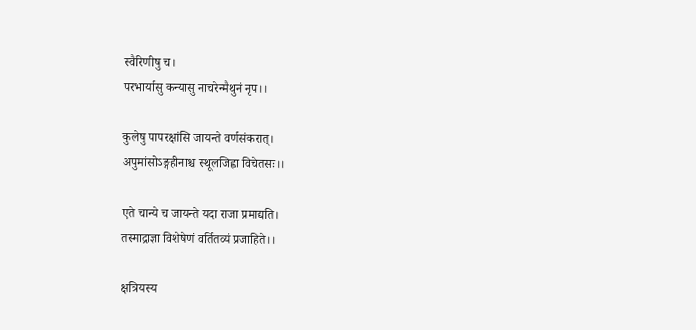स्वैरिणीषु च।
परभार्यासु कन्यासु नाचरेन्मैथुनं नृप।।

कुलेषु पापरक्षांसि जायन्ते वर्णसंकरात्।
अपुमांसोऽङ्गहीनाश्च स्थूलजिह्वा विचेतसः।।

एते चान्ये च जायन्ते यदा राजा प्रमाद्यति।
तस्माद्राज्ञा विशेषेणं वर्तितव्यं प्रजाहिते।।

क्षत्रियस्य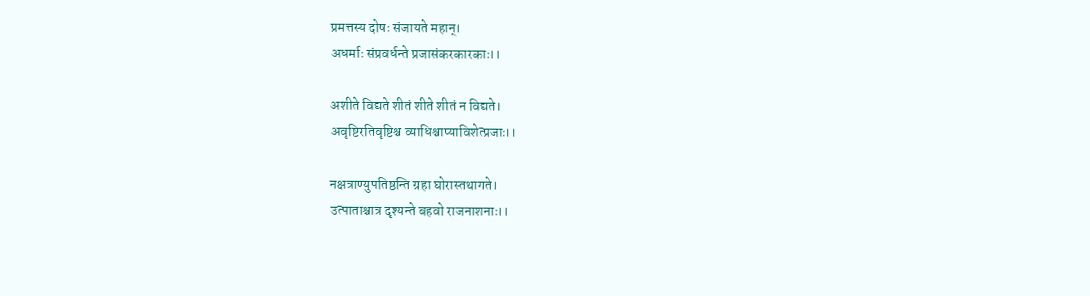प्रमत्तस्य दोषः संजायते महान्।
अधर्माः संप्रवर्धन्ते प्रजासंकरकारकाः।।

अशीते विद्यते शीतं शीते शीतं न विद्यते।
अवृष्टिरतिवृष्टिश्च व्याधिश्चाप्याविशेत्प्रजाः।।

नक्षत्राण्युपतिष्ठन्ति ग्रहा घोरास्तथागते।
उत्पाताश्चात्र दृश्यन्ते बहवो राजनाशनाः।।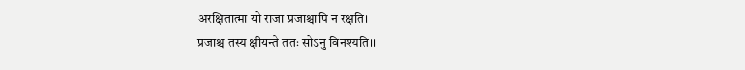अरक्षितात्मा यो राजा प्रजाश्चापि न रक्षति।
प्रजाश्च तस्य क्षीयन्ते ततः सोऽनु विनश्यति।।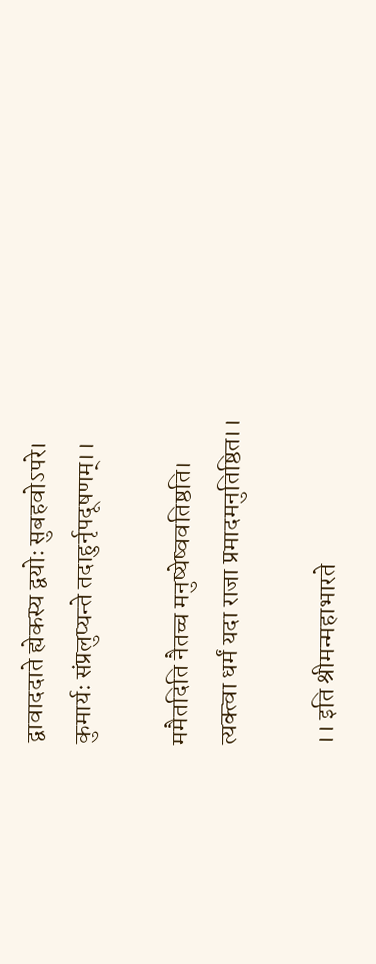द्वावाददाते ह्येकस्य द्वयोः सुबहवोऽपरे।
कुमार्यः संप्रलुप्यन्ते तदाहुर्नृपदूषणम्।।

ममैतदिति नैतच्च मनुष्येष्ववतिष्ठति।
त्यक्त्वा धर्मं यदा राजा प्रमादमनुतिष्ठित।।

।। इति श्रीमन्महाभारते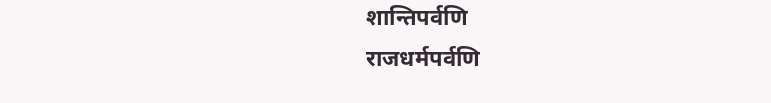शान्तिपर्वणि
राजधर्मपर्वणि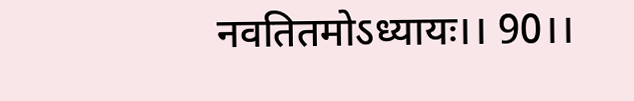नवतितमोऽध्यायः।। 90।।